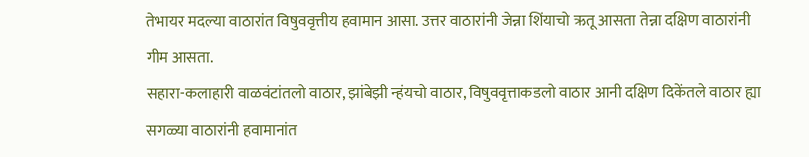तेभायर मदल्या वाठारांत विषुववृत्तीय हवामान आसा. उत्तर वाठारांनी जेन्ना शिंयाचो ऋतू आसता तेन्ना दक्षिण वाठारांनी गीम आसता.
सहारा-कलाहारी वाळवंटांतलो वाठार, झांबेझी न्हंयचो वाठार, विषुववृत्ताकडलो वाठार आनी दक्षिण दिकेंतले वाठार ह्या सगळ्या वाठारांनी हवामानांत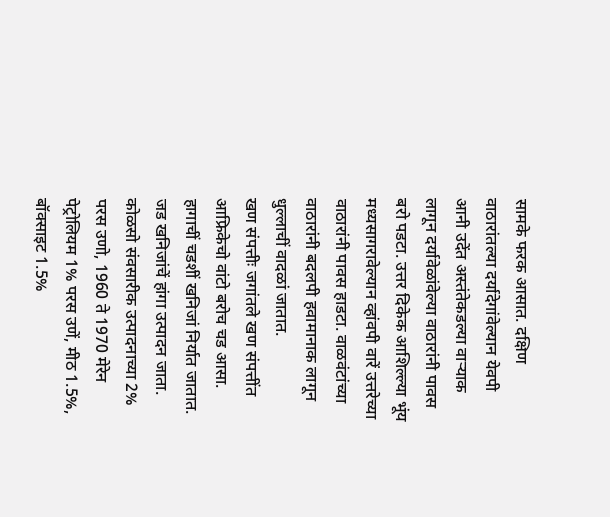सामके फरक आसात. दक्षिण वाठारांतल्या दर्यादेगांवेल्यान येवपी आनी उदेंत अस्तंतेकडल्या वाऱ्याक लागून दर्यावेळांवेल्या वाठारांनी पावस बरो पडटा. उत्तर दिकेक आशिल्ल्या भूंय मध्यसागरावेल्यान व्हांवपी वारें उत्तरेच्या वाठारांनी पावस हाडटा. वाळवंटांच्या वाठारांनी बदलपी हवामानाक लागून धुल्लाचीं वादळां जातात.
खण संपत्तीः जगांतले खण संपत्तींत आफ्रिकेचो वांटो बरोच चड आसा. हागाचीं चडशीं खनिजां निर्यात जातात. जड खनिजांचें हांगा उत्पादन जाता. कोळसो संवसारीक उत्पादनाच्या 2% परस उणो, 1960 ते 1970 मेरेन पेट्रोलियम 1% परस उणें, मीठ 1.5%, बॉक्साइट 1.5%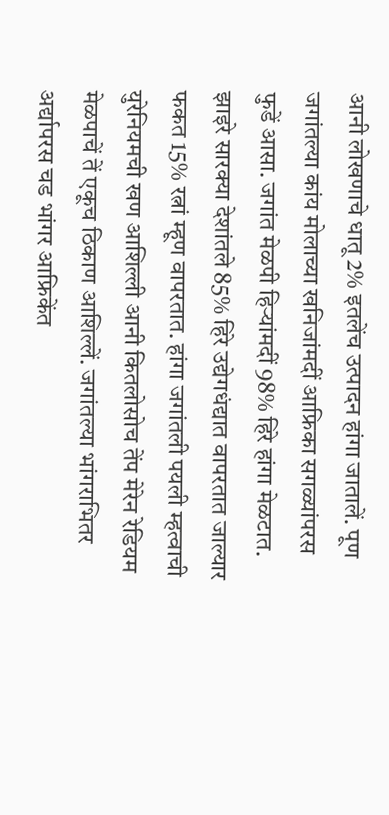आनी लोखणाचे धातू 2% इतलेंच उत्पादन हांगा जातालें. पूण जगांतल्या कांय मोलाच्या खनिजांमदीं आफ्रिका सगळ्यांपरस फुडें आसा. जगांत मेळपी हिऱ्यांमदीं 98% हिरे हांगा मेळटात. झाइरे सारक्या देशांतले 85% हिरे उद्येगधंद्यात वापरतात जाल्यार फकत 15% रत्नां म्हूण वापरतात. हांगा जगांतली पयली म्हत्वाची युरेनियमची खण आशिल्ली आनी कितलोसोच तेंप मेरेन रेडियम मेळपाचें तें एकूच ठिकाण आशिल्लें. जगांतल्या भांगराभितर अर्द्यापरस चड भांगर आफ्रिकेंत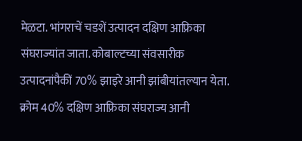मेळटा. भांगराचें चडशें उत्पादन दक्षिण आफ्रिका संघराज्यांत जाता. कोबाल्टच्या संवसारीक उत्पादनांपैकीं 70% झाइरे आनी झांबीयांतल्यान येता. क्रोम 40% दक्षिण आफ्रिका संघराज्य आनी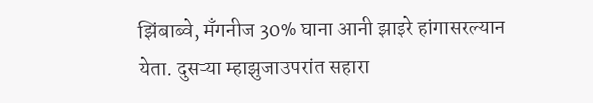झिंबाब्वे, मँगनीज 30% घाना आनी झाइरे हांगासरल्यान येता. दुसऱ्या म्हाझुजाउपरांत सहारा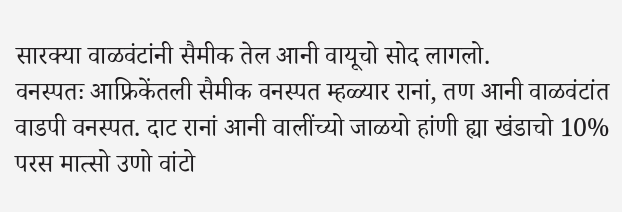सारक्या वाळवंटांनी सैमीक तेल आनी वायूचो सोद लागलो.
वनस्पतः आफ्रिकेंतली सैमीक वनस्पत म्हळ्यार रानां, तण आनी वाळवंटांत वाडपी वनस्पत. दाट रानां आनी वालींच्यो जाळयो हांणी ह्या खंडाचो 10% परस मात्सो उणो वांटो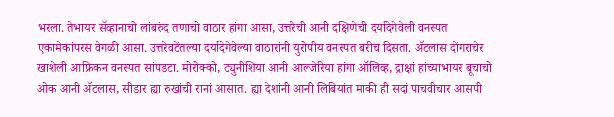भरला. तेभायर सॅव्हानाचो लांबरुंद तणाचो वाठार हांगा आसा, उत्तरेची आनी दक्षिणेची दर्यादेगेवेली वनस्पत एकामेकांपरस वेगळी आसा. उत्तरेवटेंतल्या दर्यादेगेवेल्या वाठारांनी युरोपीय वनस्पत बरीच दिसता. ॲटलास दोंगराचेर खाशेली आफ्रिकन वनस्पत सांपडटा. मोरोक्को, ट्युनीशिया आनी आल्जेरिया हांगा ऑलिव्ह, द्राक्षां हांच्याभायर बूचाचो ओक आनी ॲटलास, सीडार ह्या रुखांची रानां आसात. ह्या देशांनी आनी लिबियांत माकी ही सदां पाचवीचार आसपी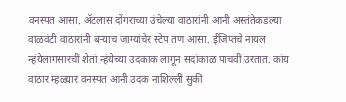वनस्पत आसा. ॲटलास दोंगराच्या उंचेल्या वाठारांनी आनी अस्तंतेकडल्या वाळवंटी वाठारांनी बऱ्याच जाग्यांचेर स्टेप तण आसा. ईजिप्तचे नायल न्हंयेलागसारचीं शेतां न्हंयेच्या उदकाक लागून सदांकाळ पाचवीं उरतात. कांय वाठार म्हळ्यार वनस्पत आनी उदक नाशिल्लीं सुकीं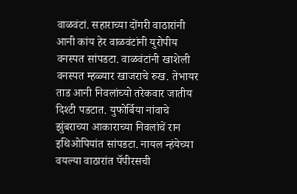वाळवंटां. सहाराच्या दोंगरी वाठारांनी आनी कांय हेर वाळवंटांनी युरोपीय वनस्पत सांपडटा. वाळवंटांनी खाशेली वनस्पत म्हळ्यार खाजराचे रुख. तेभायर ताड आनी निवलांच्यो तरेकवार जातीय दिश्टी पडटात. युफोर्बिया नांवाचे झुंबराच्या आकाराच्या निवलांचें रान इथिओपियांत सांपडटा. नायल न्हंयेच्या वयल्या वाठारांत पॅपीरसची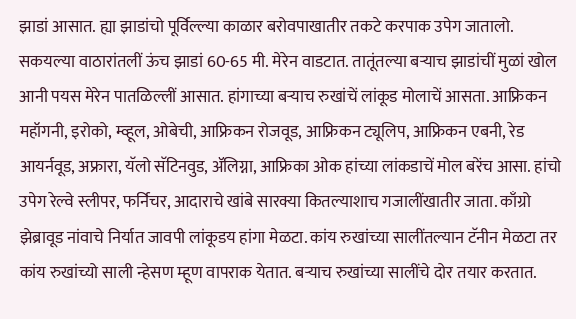झाडां आसात. ह्या झाडांचो पूर्विल्ल्या काळार बरोवपाखातीर तकटे करपाक उपेग जातालो.
सकयल्या वाठारांतलीं ऊंच झाडां 60-65 मी. मेरेन वाडटात. तातूंतल्या बऱ्याच झाडांचीं मुळां खोल आनी पयस मेरेन पातळिल्लीं आसात. हांगाच्या बऱ्याच रुखांचें लांकूड मोलाचें आसता. आफ्रिकन महॉगनी, इरोको, म्व्हूल, ओबेची, आफ्रिकन रोजवूड, आफ्रिकन ट्यूलिप, आफ्रिकन एबनी, रेड आयर्नवूड, अफ्रारा, यॅलो सॅटिनवुड, ॲलिग्ना, आफ्रिका ओक हांच्या लांकडाचें मोल बरेंच आसा. हांचो उपेग रेल्वे स्लीपर, फर्निचर, आदाराचे खांबे सारक्या कितल्याशाच गजालींखातीर जाता. काँग्रो झेब्रावूड नांवाचे निर्यात जावपी लांकूडय हांगा मेळटा. कांय रुखांच्या सालींतल्यान टॅनीन मेळटा तर कांय रुखांच्यो साली न्हेसण म्हूण वापराक येतात. बऱ्याच रुखांच्या सालींचे दोर तयार करतात.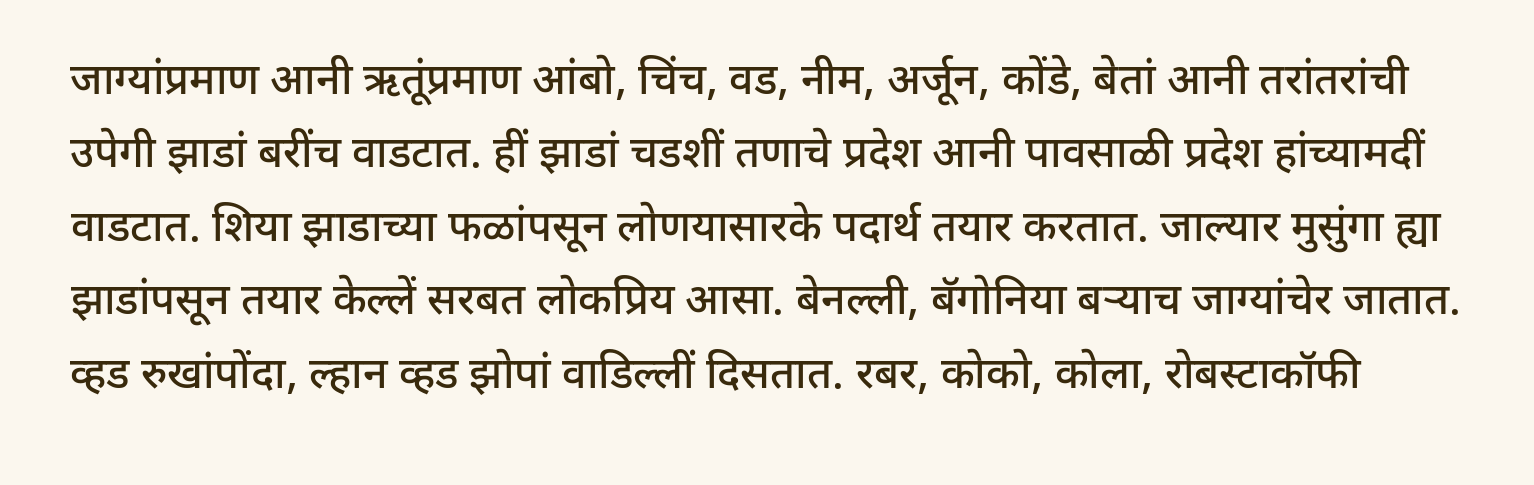जाग्यांप्रमाण आनी ऋतूंप्रमाण आंबो, चिंच, वड, नीम, अर्जून, कोंडे, बेतां आनी तरांतरांची उपेगी झाडां बरींच वाडटात. हीं झाडां चडशीं तणाचे प्रदेश आनी पावसाळी प्रदेश हांच्यामदीं वाडटात. शिया झाडाच्या फळांपसून लोणयासारके पदार्थ तयार करतात. जाल्यार मुसुंगा ह्या झाडांपसून तयार केल्लें सरबत लोकप्रिय आसा. बेनल्ली, बॅगोनिया बऱ्याच जाग्यांचेर जातात. व्हड रुखांपोंदा, ल्हान व्हड झोपां वाडिल्लीं दिसतात. रबर, कोको, कोला, रोबस्टाकॉफी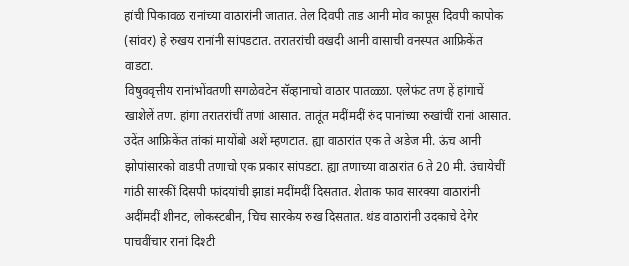हांची पिकावळ रानांच्या वाठारांनी जातात. तेल दिवपी ताड आनी मोव कापूस दिवपी कापोक (सांवर) हे रुखय रानांनी सांपडटात. तरातरांची वखदी आनी वासाची वनस्पत आफ्रिकेंत वाडटा.
विषुववृत्तीय रानांभोंवतणी सगळेवटेन सॅव्हानाचो वाठार पातळ्ळा. एलेफंट तण हें हांगाचें खाशेलें तण. हांगा तरातरांचीं तणां आसात. तातूंत मदींमदीं रुंद पानांच्या रुखांचीं रानां आसात. उदेंत आफ्रिकेंत तांकां मायोंबो अशें म्हणटात. ह्या वाठारांत एक ते अडेज मी. ऊंच आनी झोपांसारको वाडपी तणाचो एक प्रकार सांपडटा. ह्या तणाच्या वाठारांत 6 ते 20 मी. उंचायेचीं गांठी सारकीं दिसपी फांदयांची झाडां मदींमदीं दिसतात. शेताक फाव सारक्या वाठारांनी अदींमदीं शीनट, लोकस्टबीन, चिच सारकेय रुख दिसतात. थंड वाठारांनी उदकाचे देगेर पाचवींचार रानां दिश्टी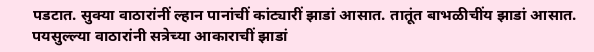पडटात. सुक्या वाठारांनीं ल्हान पानांचीं कांट्यारीं झाडां आसात. तातूंत बाभळीचींय झाडां आसात. पयसुल्ल्या वाठारांनी सत्रेच्या आकाराचीं झाडां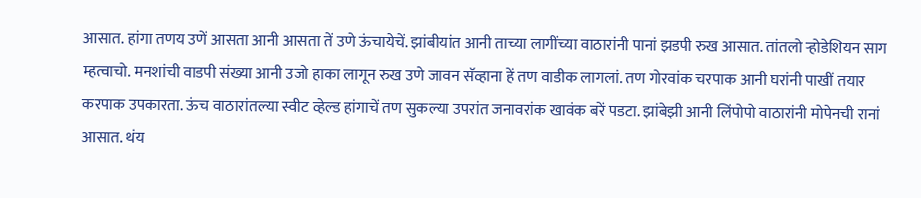आसात. हांगा तणय उणें आसता आनी आसता तें उणे ऊंचायेचें. झांबीयांत आनी ताच्या लागींच्या वाठारांनी पानां झडपी रुख आसात. तांतलो ऱ्होडेशियन साग म्हत्वाचो. मनशांची वाडपी संख्या आनी उजो हाका लागून रुख उणे जावन सॅव्हाना हें तण वाडीक लागलां. तण गोरवांक चरपाक आनी घरांनी पाखीं तयार करपाक उपकारता. ऊंच वाठारांतल्या स्वीट व्हेल्ड हांगाचें तण सुकल्या उपरांत जनावरांक खावंक बरें पडटा. झांबेझी आनी लिंपोपो वाठारांनी मोपेनची रानां आसात. थंय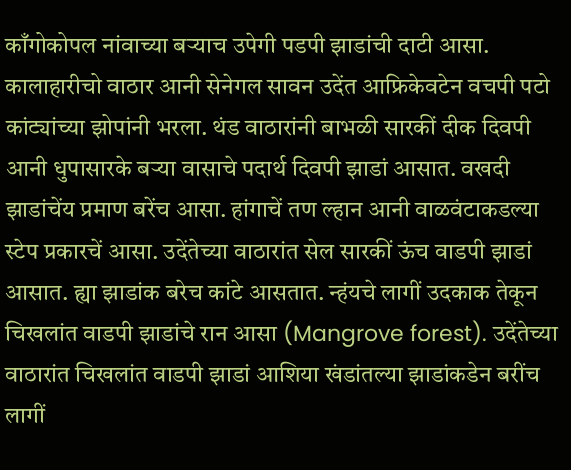काँगोकोपल नांवाच्या बऱ्याच उपेगी पडपी झाडांची दाटी आसा. कालाहारीचो वाठार आनी सेनेगल सावन उदेंत आफ्रिकेवटेन वचपी पटो कांट्यांच्या झोपांनी भरला. थंड वाठारांनी बाभळी सारकीं दीक दिवपी आनी धुपासारके बऱ्या वासाचे पदार्थ दिवपी झाडां आसात. वखदी झाडांचेंय प्रमाण बरेंच आसा. हांगाचें तण ल्हान आनी वाळवंटाकडल्या स्टेप प्रकारचें आसा. उदेंतेच्या वाठारांत सेल सारकीं ऊंच वाडपी झाडां आसात. ह्या झाडांक बरेच कांटे आसतात. न्हंयचे लागीं उदकाक तेकून चिखलांत वाडपी झाडांचे रान आसा (Mangrove forest). उदेंतेच्या वाठारांत चिखलांत वाडपी झाडां आशिया खंडांतल्या झाडांकडेन बरींच लागीं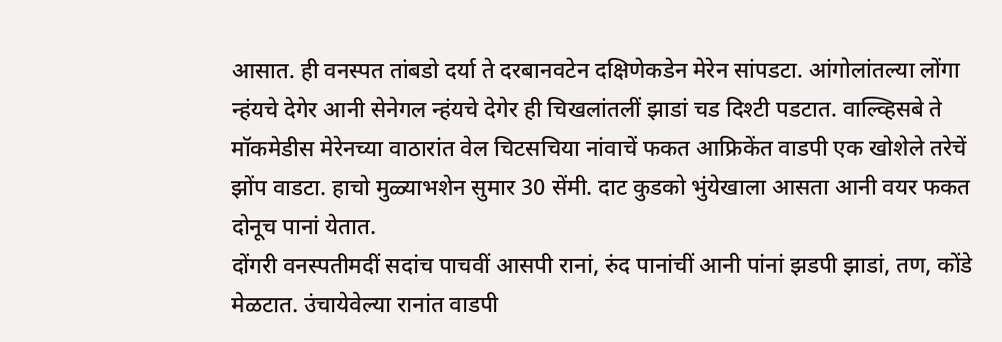आसात. ही वनस्पत तांबडो दर्या ते दरबानवटेन दक्षिणेकडेन मेरेन सांपडटा. आंगोलांतल्या लोंगा न्हंयचे देगेर आनी सेनेगल न्हंयचे देगेर ही चिखलांतलीं झाडां चड दिश्टी पडटात. वाल्व्हिसबे ते मॉकमेडीस मेरेनच्या वाठारांत वेल चिटसचिया नांवाचें फकत आफ्रिकेंत वाडपी एक खोशेले तरेचें झोंप वाडटा. हाचो मुळ्याभशेन सुमार 30 सेंमी. दाट कुडको भुंयेखाला आसता आनी वयर फकत दोनूच पानां येतात.
दोंगरी वनस्पतीमदीं सदांच पाचवीं आसपी रानां, रुंद पानांचीं आनी पांनां झडपी झाडां, तण, कोंडे मेळटात. उंचायेवेल्या रानांत वाडपी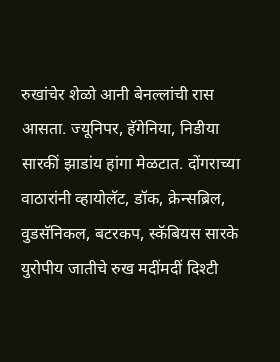रुखांचेर शेळो आनी बेनल्लांची रास आसता. ज्यूनिपर, हॅगेनिया, निडीया सारकीं झाडांय हांगा मेळटात. दोंगराच्या वाठारांनी व्हायोलॅट, डॉक, क्रेन्सब्रिल, वुडसॅनिकल, बटरकप, स्कॅबियस सारके युरोपीय जातीचे रुख मदींमदीं दिश्टी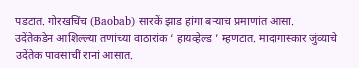पडटात. गोरखचिंच (Baobab) सारकें झाड हांगा बऱ्याच प्रमाणांत आसा.
उदेंतेकडेन आशिल्ल्या तणांच्या वाठारांक ‘ हायव्हेल्ड ’ म्हणटात. मादागास्कार जुंव्याचे उदेंतेक पावसाचीं रानां आसात.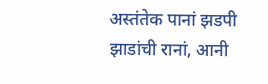अस्तंतेक पानां झडपी झाडांची रानां, आनी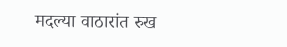मदल्या वाठारांत रुख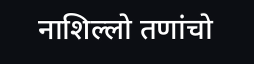नाशिल्लो तणांचो